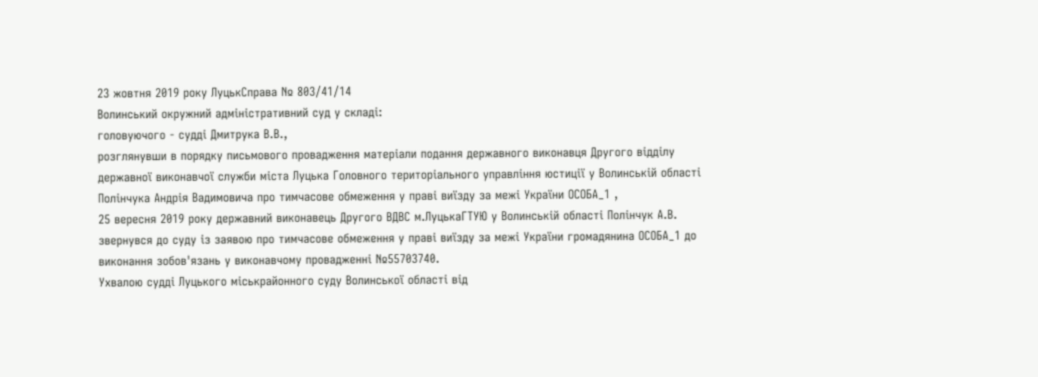23 жовтня 2019 року ЛуцькСправа № 803/41/14
Волинський окружний адміністративний суд у складі:
головуючого - судді Дмитрука В.В.,
розглянувши в порядку письмового провадження матеріали подання державного виконавця Другого відділу державної виконавчої служби міста Луцька Головного територіального управління юстиції у Волинській області Полінчука Андрія Вадимовича про тимчасове обмеження у праві виїзду за межі України ОСОБА_1 ,
25 вересня 2019 року державний виконавець Другого ВДВС м.ЛуцькаГТУЮ у Волинській області Полінчук А.В. звернувся до суду із заявою про тимчасове обмеження у праві виїзду за межі України громадянина ОСОБА_1 до виконання зобов'язань у виконавчому провадженні №55703740.
Ухвалою судді Луцького міськрайонного суду Волинської області від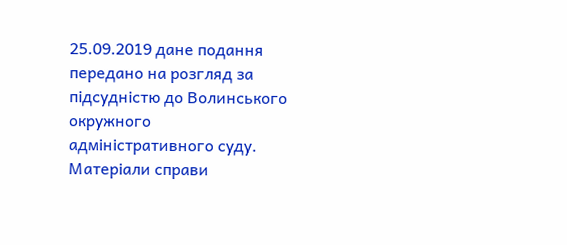25.09.2019 дане подання передано на розгляд за підсудністю до Волинського окружного адміністративного суду.
Матеріали справи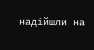надійшли на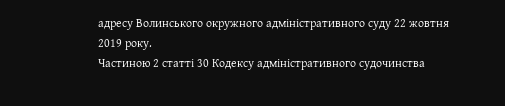адресу Волинського окружного адміністративного суду 22 жовтня 2019 року.
Частиною 2 статті 30 Кодексу адміністративного судочинства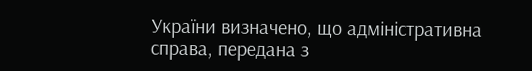України визначено, що адміністративна справа, передана з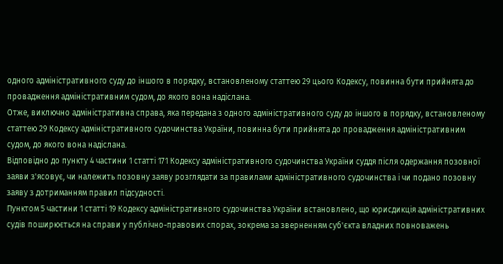одного адміністративного суду до іншого в порядку, встановленому статтею 29 цього Кодексу, повинна бути прийнята до провадження адміністративним судом, до якого вона надіслана.
Отже, виключно адміністративна справа, яка передана з одного адміністративного суду до іншого в порядку, встановленому статтею 29 Кодексу адміністративного судочинства України, повинна бути прийнята до провадження адміністративним судом, до якого вона надіслана.
Відповідно до пункту 4 частини 1 статті 171 Кодексу адміністративного судочинства України суддя після одержання позовної заяви з'ясовує, чи належить позовну заяву розглядати за правилами адміністративного судочинства і чи подано позовну заяву з дотриманням правил підсудності.
Пунктом 5 частини 1 статті 19 Кодексу адміністративного судочинства України встановлено, що юрисдикція адміністративних судів поширюється на справи у публічно-правових спорах, зокрема за зверненням суб'єкта владних повноважень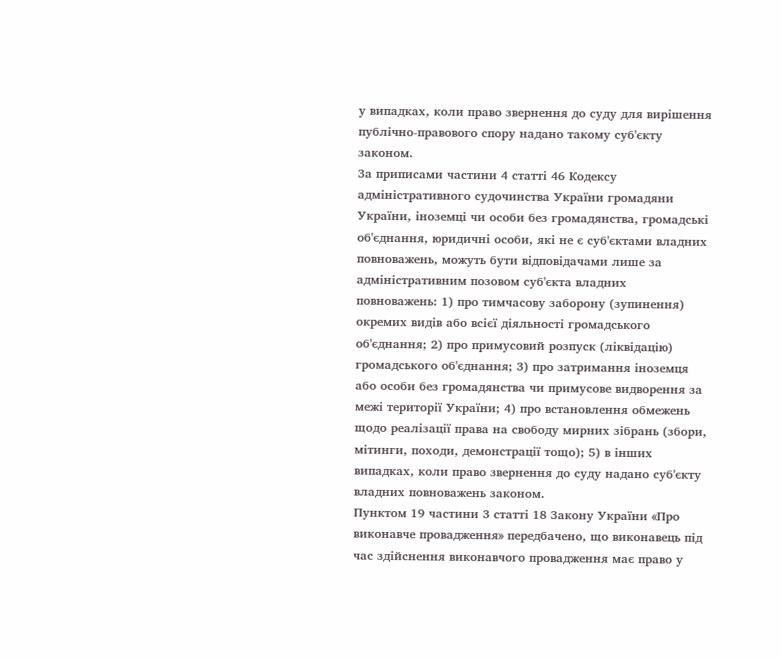у випадках, коли право звернення до суду для вирішення публічно-правового спору надано такому суб'єкту законом.
За приписами частини 4 статті 46 Кодексу адміністративного судочинства України громадяни України, іноземці чи особи без громадянства, громадські об'єднання, юридичні особи, які не є суб'єктами владних повноважень, можуть бути відповідачами лише за адміністративним позовом суб'єкта владних повноважень: 1) про тимчасову заборону (зупинення) окремих видів або всієї діяльності громадського об'єднання; 2) про примусовий розпуск (ліквідацію) громадського об'єднання; 3) про затримання іноземця або особи без громадянства чи примусове видворення за межі території України; 4) про встановлення обмежень щодо реалізації права на свободу мирних зібрань (збори, мітинги, походи, демонстрації тощо); 5) в інших випадках, коли право звернення до суду надано суб'єкту владних повноважень законом.
Пунктом 19 частини 3 статті 18 Закону України «Про виконавче провадження» передбачено, що виконавець під час здійснення виконавчого провадження має право у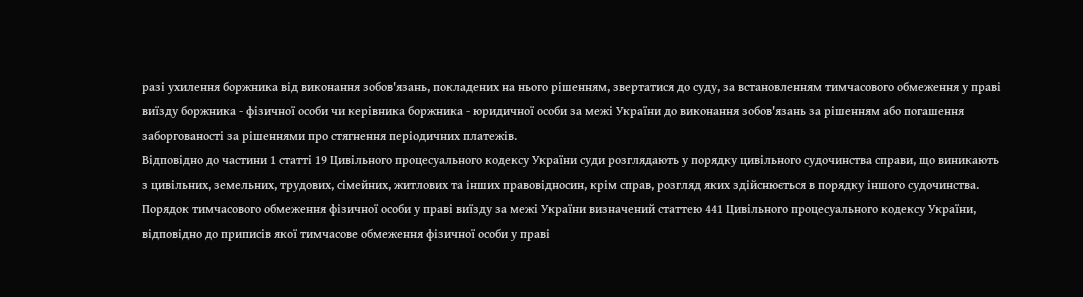разі ухилення боржника від виконання зобов'язань, покладених на нього рішенням, звертатися до суду, за встановленням тимчасового обмеження у праві виїзду боржника - фізичної особи чи керівника боржника - юридичної особи за межі України до виконання зобов'язань за рішенням або погашення заборгованості за рішеннями про стягнення періодичних платежів.
Відповідно до частини 1 статті 19 Цивільного процесуального кодексу України суди розглядають у порядку цивільного судочинства справи, що виникають з цивільних, земельних, трудових, сімейних, житлових та інших правовідносин, крім справ, розгляд яких здійснюється в порядку іншого судочинства.
Порядок тимчасового обмеження фізичної особи у праві виїзду за межі України визначений статтею 441 Цивільного процесуального кодексу України, відповідно до приписів якої тимчасове обмеження фізичної особи у праві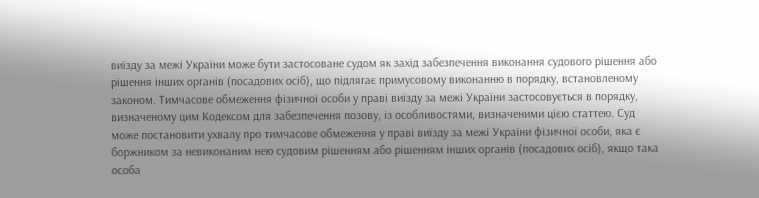виїзду за межі України може бути застосоване судом як захід забезпечення виконання судового рішення або рішення інших органів (посадових осіб), що підлягає примусовому виконанню в порядку, встановленому законом. Тимчасове обмеження фізичної особи у праві виїзду за межі України застосовується в порядку, визначеному цим Кодексом для забезпечення позову, із особливостями, визначеними цією статтею. Суд може постановити ухвалу про тимчасове обмеження у праві виїзду за межі України фізичної особи, яка є боржником за невиконаним нею судовим рішенням або рішенням інших органів (посадових осіб), якщо така особа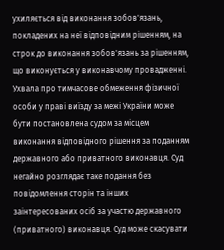ухиляється від виконання зобов'язань, покладених на неї відповідним рішенням, на строк до виконання зобов'язань за рішенням, що виконується у виконавчому провадженні. Ухвала про тимчасове обмеження фізичної особи у праві виїзду за межі України може бути постановлена судом за місцем виконання відповідного рішення за поданням державного або приватного виконавця. Суд негайно розглядає таке подання без повідомлення сторін та інших заінтересованих осіб за участю державного (приватного) виконавця. Суд може скасувати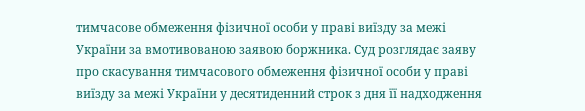тимчасове обмеження фізичної особи у праві виїзду за межі України за вмотивованою заявою боржника. Суд розглядає заяву про скасування тимчасового обмеження фізичної особи у праві виїзду за межі України у десятиденний строк з дня її надходження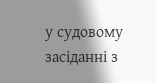у судовому засіданні з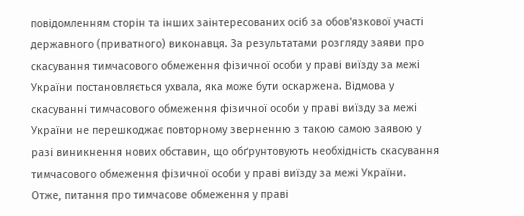повідомленням сторін та інших заінтересованих осіб за обов'язкової участі державного (приватного) виконавця. За результатами розгляду заяви про скасування тимчасового обмеження фізичної особи у праві виїзду за межі України постановляється ухвала, яка може бути оскаржена. Відмова у скасуванні тимчасового обмеження фізичної особи у праві виїзду за межі України не перешкоджає повторному зверненню з такою самою заявою у разі виникнення нових обставин, що обґрунтовують необхідність скасування тимчасового обмеження фізичної особи у праві виїзду за межі України.
Отже, питання про тимчасове обмеження у праві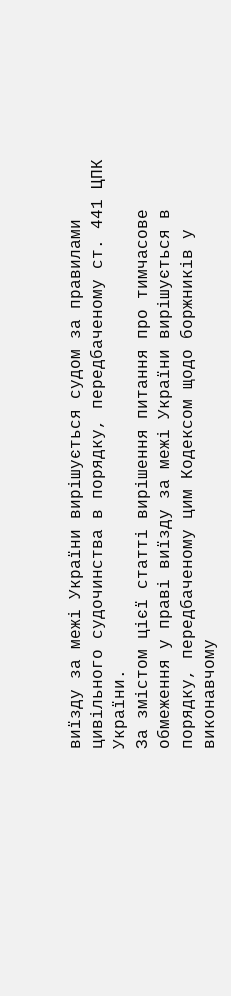виїзду за межі України вирішується судом за правилами цивільного судочинства в порядку, передбаченому ст. 441 ЦПК України.
За змістом цієї статті вирішення питання про тимчасове обмеження у праві виїзду за межі України вирішується в порядку, передбаченому цим Кодексом щодо боржників у виконавчому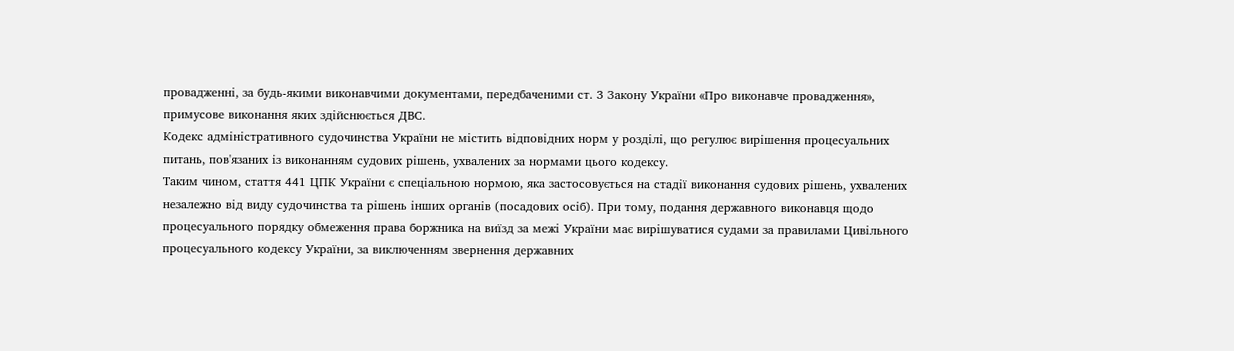провадженні, за будь-якими виконавчими документами, передбаченими ст. 3 Закону України «Про виконавче провадження», примусове виконання яких здійснюється ДВС.
Кодекс адміністративного судочинства України не містить відповідних норм у розділі, що регулює вирішення процесуальних питань, пов'язаних із виконанням судових рішень, ухвалених за нормами цього кодексу.
Таким чином, стаття 441 ЦПК України є спеціальною нормою, яка застосовується на стадії виконання судових рішень, ухвалених незалежно від виду судочинства та рішень інших органів (посадових осіб). При тому, подання державного виконавця щодо процесуального порядку обмеження права боржника на виїзд за межі України має вирішуватися судами за правилами Цивільного процесуального кодексу України, за виключенням звернення державних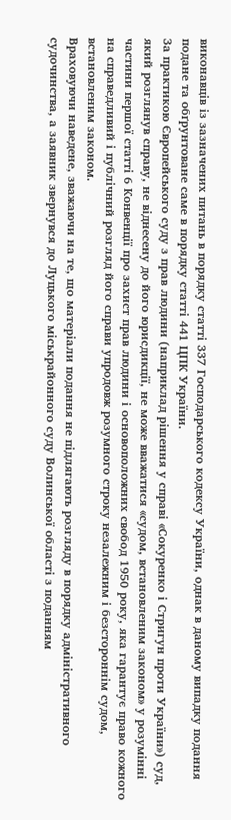виконавців із зазначених питань в порядку статті 337 Господарського кодексу України, однак в даному випадку подання подане та обґрунтоване саме в порядку статті 441 ЦПК України.
За практикою Європейського суду з прав людини (наприклад рішення у справі «Сокуренко і Стригун проти України») суд, який розглянув справу, не віднесену до його юрисдикції, не може вважатися «судом, встановленим законом» у розумінні частини першої статті 6 Конвенції про захист прав людини і основоположних свобод 1950 року, яка гарантує право кожного на справедливий і публічний розгляд його справи упродовж розумного строку незалежним і безстороннім судом, встановленим законом.
Враховуючи наведене, зважаючи на те, що матеріали подання не підлягають розгляду в порядку адміністративного судочинства, а заявник звернувся до Луцького міськрайонного суду Волинської області з поданням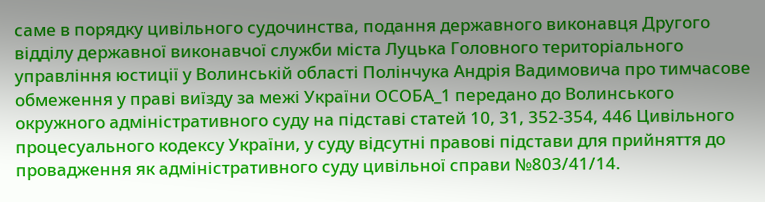саме в порядку цивільного судочинства, подання державного виконавця Другого відділу державної виконавчої служби міста Луцька Головного територіального управління юстиції у Волинській області Полінчука Андрія Вадимовича про тимчасове обмеження у праві виїзду за межі України ОСОБА_1 передано до Волинського окружного адміністративного суду на підставі статей 10, 31, 352-354, 446 Цивільного процесуального кодексу України, у суду відсутні правові підстави для прийняття до провадження як адміністративного суду цивільної справи №803/41/14.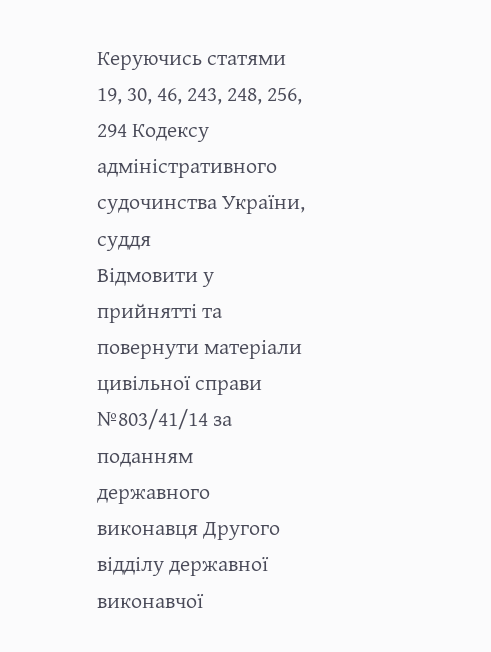Керуючись статями 19, 30, 46, 243, 248, 256, 294 Кодексу адміністративного судочинства України, суддя
Відмовити у прийнятті та повернути матеріали цивільної справи №803/41/14 за поданням державного виконавця Другого відділу державної виконавчої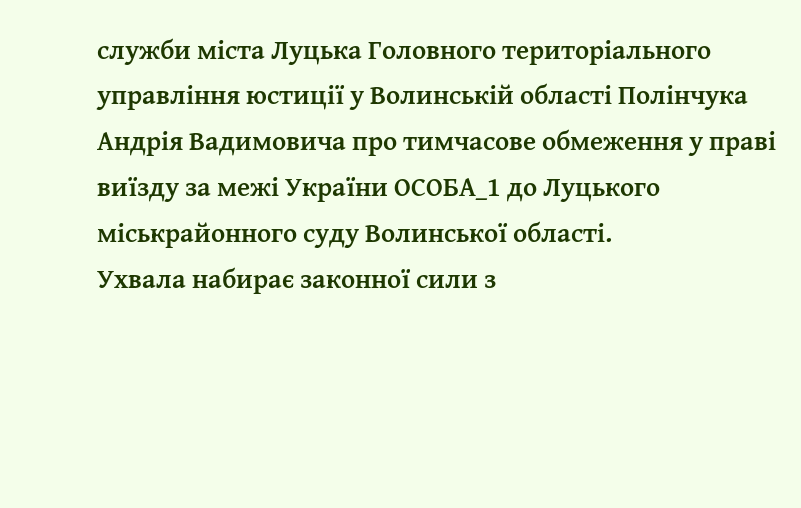служби міста Луцька Головного територіального управління юстиції у Волинській області Полінчука Андрія Вадимовича про тимчасове обмеження у праві виїзду за межі України ОСОБА_1 до Луцького міськрайонного суду Волинської області.
Ухвала набирає законної сили з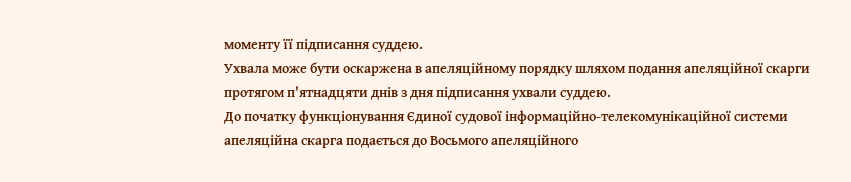моменту її підписання суддею.
Ухвала може бути оскаржена в апеляційному порядку шляхом подання апеляційної скарги протягом п'ятнадцяти днів з дня підписання ухвали суддею.
До початку функціонування Єдиної судової інформаційно-телекомунікаційної системи апеляційна скарга подається до Восьмого апеляційного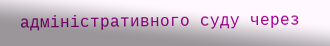адміністративного суду через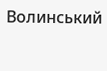Волинський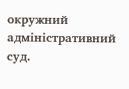окружний адміністративний суд.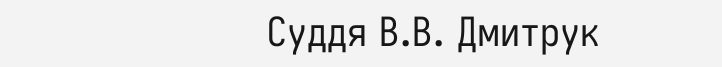Суддя В.В. Дмитрук